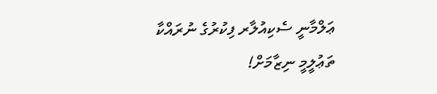ޢަލްމާނީ ސެކިއުލާރ ފިކުރުގެ ނުރައްކާ ތަޢުލީމީ ނިޒާމަށް!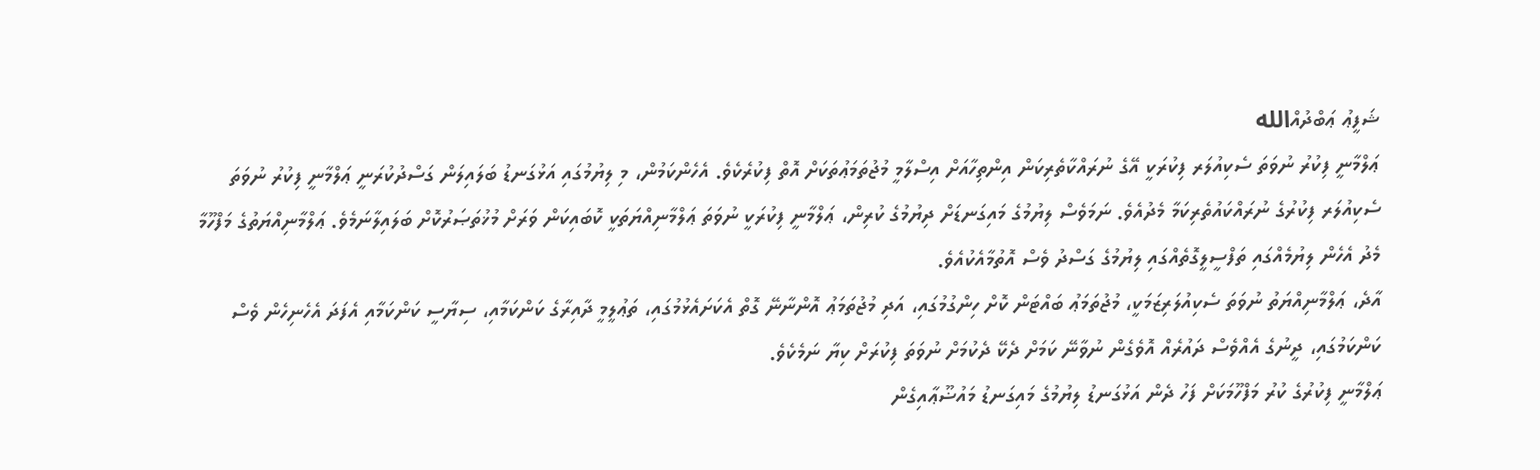ޝަފީޢު ޢަބްދުއްالله
ޢަލްމާނީ ފިކުރު ނުވަތަ ސެކިއުލަރ ފިކުރަކީ އޭގެ ނުރައްކާތެރިކަން އިންތިހާއަށް އިސްލާމީ މުޖުތަމަޢުތަކަށް އޮތް ފިކުރެކެވެ. އެހެންކަމުން، މި ލިޔުމުގައި އަޅުގަނޑު ބަލައިލަން ގަސްދުކުރަނީ ޢަލްމާނީ ފިކުރު ނުވަތަ ސެކިއުލަރ ފިކުރުގެ ނުރައްކައުތެރިކަމާ މެދުއެވެ. ނަމަވެސް ލިޔުމުގެ މައިގަނޑަށް ދިޔުމުގެ ކުރިން، ޢަލްމާނީ ފިކުރަކީ ނުވަތަ ޢަލްމާނިއްޔަތަކީ ކޮބައިކަން ވަރަށް މުޚުތަޞަރުކޮށް ބަލައިލާނަމެވެ. ޢަލްމާނިއްޔަތުގެ މަފްހޫމާ މެދު އެހެން ލިޔުމެއްގައި ތަފްސީލީގޮތެއްގައި ލިޔުމުގެ ގަސްދު ވެސް އޮތުމާއެކުއެވެ.
އާދެ، ޢަލްމާނިއްޔަތު ނުވަތަ ސެކިއުލަރިޒަމަކީ، މުޖުތަމަޢު ބައްޓަން ކޮށް ހިންގުމުގައި، އަދި މުޖުތަމަޢު އޮންނާނޭ ގޮތް އެކަށައެޅުމުގައި، ތަޢުލީމީ ދާއިރާގެ ކަންކަމާއި، ސިޔާސީ ކަންކަމާއި އެފަދަ އެހެނިހެން ވެސް ކަންކަމުގައި، ދީނުގެ އެއްވެސް ދައުރެއް އޮވެގެން ނުވާނޭ ކަމަށް ދެކޭ ދެކުމަށް ނުވަތަ ފިކުރަށް ކިޔާ ނަމެކެވެ.
ޢަލްމާނީ ފިކުރުގެ ކުރު މަފްހޫމަކަށް ފަހު ދެން އަޅުގަނޑު ލިޔުމުގެ މައިގަނޑު މައުޟޫޢާއިގެން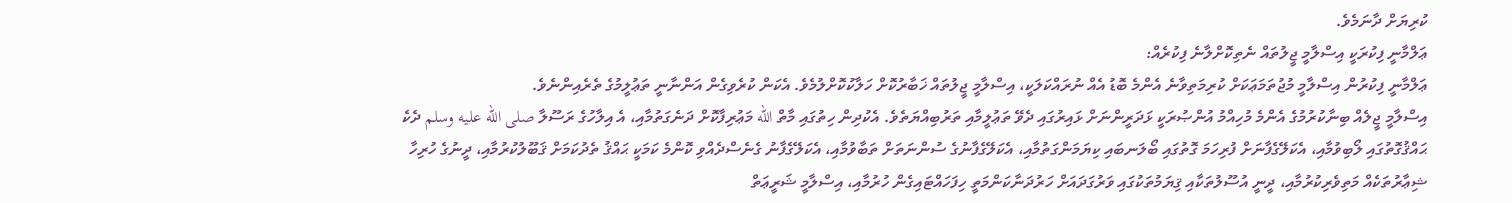ކުރިޔަށް ދާނަމެވެ.
ޢަލްމާނީ ފިކުރަކީ އިސްލާމީ ޖީލުތައް ނެތިކޮށްލާނެ ފިކުރެއް:
ޢަލްމާނީ ފިކުރުން އިސްލާމީ މުޖުތަމަޢަކަށް ކުރިމަތިވާނެ އެންމެ ބޮޑު އެއް ނުރައްކަލަކީ، އިސްލާމީ ޖީލުތައް ޚަބާރުކޮށް ހަލާކުކޮށްލުމެވެ. އެކަން ކުރެވިގެން އަންނާނީ ތަޢުލީމުގެ ތެރެއިންނެވެ.
އިސްލާމީ ޖީލެއް ބިނާކުރުމުގެ އެންމެ މުހިއްމު އުންޞުރަކީ ޅަދަރީންނަށް ޅައިރުގައި ދެވޭ ތަޢުލީމާއި ތަރުބިއްޔަތެވެ. އެކުދިން ހިތުގައި މާތް الله މަޢުރިފާކޮށް ދަނެގަތުމާއި، އެ އިލާހުގެ ރަސޫލާ صلى الله عليه وسلم ދެކެ ޙައްޤުގޮތުގައި ލޯބިވުމާއި، އެކަލޭގެފާނަށް ފުރިހަމަ ގޮތުގައި ބޯލަނބައި ކިޔަމަންގަތުމާއި، އެކަލޭގެފާނުގެ ސުންނަތަށް ތަބާވުމާއި، އެކަލޭގެފާނު ގެނެސްދެއްވި ކޮންމެ ކަމަކީ ޙައްޤު ތެދުކަމަށް ޤަބޫލުކުރުމާއި، ދީނުގެ ހުރިހާ ޝިޢާރުތަކެއް މަތިވެރިކުރުމާއި، ދީނީ އުސޫލުތަކާއި ޤިޔަމުތަކުގައި ވަރުގަދައަށް ހަރުދަނާކަންމަތީ ހިފަހައްޓައިގެން ހުރުމާއި، އިސްލާމީ ޝަރީޢަތް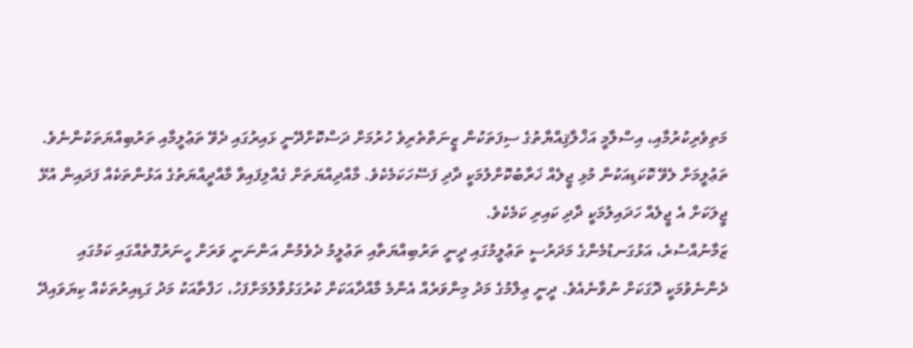މަތިވެރިކުރުމާއި، އިސްލާމީ އަޚްލާޤިއްޔާތުގެ ސިފަތަކުން ޒީނަތްތެރިވެ ހުރުމަށް ދަސްކޮށްދޭނީ ޅައިރުގައި ދެވޭ ތަޢުލީމާއި ތަރުބިއްޔަތަކުންނެވެ.
ތަޢުލީމަށް ލެވޭ ކޮކަޑިއަކުން މުޅި ޖީލެއް ޚަރާބުކޮށްލުމަކީ ދާދި ފަސޭހަކަމެކެވެ. މާއްދިއްޔަތަށް ގެއްލިފައިވާ މާއްދީއްޔަތުގެ އަޅުންތަކެއް ފަދައިން އުޅޭ ޖީލަކަށް އެ ޖީލެއް ހަދައިލުމަކީ ދާދި ކައިރި ކަމެކެވެ.
ޒަމާނުއްސުރެ، އަޅުގަނޑުމެންގެ މަދަރުސީ ތަޢުލީމުގައި ދީނީ ތަރުބިއްޔަތާއި ތަޢުލީމު ދެވެމުން އަންނަނީ ވަރަށް ހީނަރުގޮތެއްގައި ކަމުގައި ދެންނެވުމަކީ ދޮގަކަށް ނުވާނެއެވެ. ދީނީ ޢިލްމުގެ މަދު މިންވަރެއް އެންމެ މާއްދާއަކަށް ކުރުގަޅުވާލުމަށްފަހު، ހަފްތާއަކު މަދު ގަޑިއިރުތަކެއް ކިޔަވައިދޭ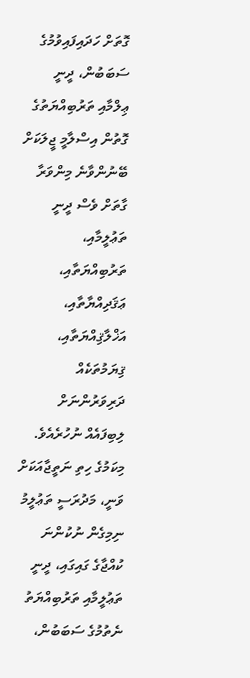ގޮތަށް ހަދައިފައިވުމުގެ ސަބަބުން، ދީނީ ޢިލްމާއި ތަރުބިއްޔަތުގެ ގޮތުން އިސްލާމީ ޖީލަކަށް ބޭނުންވާނެ މިންވަރާ ގާތަށް ވެސް ދީނީ ތަޢުލީމާއި، ތަރުބިއްޔަތާއި، ޢަޤަދިއްޔާތާއި، އަޚްލާޤިއްޔަތާއި، ޤިޔަމުތަކެއް ދަރިވަރުންނަށް ލިބިފައެއް ނުހުރެއެވެ.
މިކަމުގެ ހިތި ނަތީޖާއަކަށް ވަނީ، މަދުރަސީ ތަޢުލީމު ނިމިގެން ނުކުންނަ ކުއްޖާގެ ގައިގައި، ދީނީ ތަޢުލީމާއި ތަރުބިއްޔަތު ނެތުމުގެ ސަބަބުން،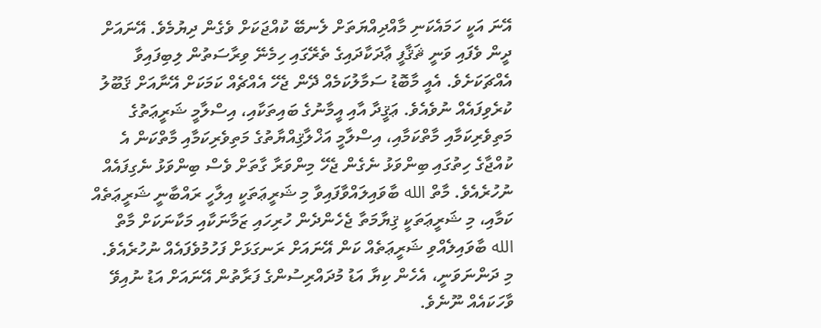އޭނަ އަކީ ހަމައެކަނި މާއްދިއްޔަތަށް ލެނބޭ ކުއްޖަކަށް ވެގެން ދިޔުމެވެ. އޭނައަށް ދީން ވެފައި ވަނީ ޘަޤާފީ ޢާދަކާދައިގެ ތެރޭގައި ހިމެނޭ ވިރާސަތުން ލިބިފައިވާ އެއްޗަކަށެވެ. އެއީ މާބޮޑު ސަމާލުކަމެއް ދޭން ޖެހޭ އެއްޗެއް ކަމަކަށް އޭނާއަށް ޤަބޫލު ކުރެވިފައެއް ނުވެއެވެ. ޢަޤީދާ އާއި އީމާނުގެ ބައިތަކާއި، އިސްލާމީ ޝަރީޢަތުގެ މަތިވެރިކަމާއި މާތްކަމާއި، އިސްލާމީ އަޚްލާޤިއްޔާތުގެ މަތިވެރިކަމާއި މާތްކަން އެ ކުއްޖާގެ ހިތުގައި ބިންވަޅު ނެގެން ޖެހޭ މިންވަރާ ގާތަށް ވެސް ބިންވަޅު ނެގިފައެއް ނުހުރެއެވެ. މާތް الله ބާވައިލައްވާފައިވާ މި ޝަރީޢަތަކީ އިލާހީ ރައްބާނީ ޝަރީޢަތެއް ކަމާއި، މި ޝަރީޢަތަކީ ޤިޔާމަތާ ޖެހެންދެން ހުރިހައި ޒަމާނަކާއި މަކާނަކަށް މާތް الله ބާވައިލެއްވި ޝަރީޢަތެއް ކަން އޭނައަށް ރަނގަޅަށް ފަހުމުވެފައެއް ނުހުރެއެވެ. މި ދަންނަވަނީ، އެހެން ކިޔާ އަޑު މުދައްރިސުންގެ ފަރާތުން އޭނައަށް އަޑު ނުއިވޭ ވާހަކައެއް ނޫނެވެ.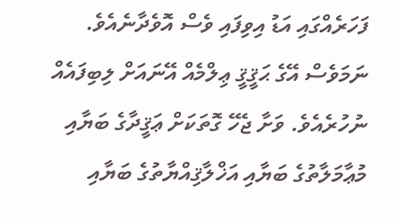ފަހަރެއްގައި އަޑު އިވިފައި ވެސް އޮވެދާނެއެވެ. ނަމަވެސް އޭގެ ޙަޤީޤީ ޢިލްމެއް އޭނައަށް ލިބިފައެއް ނުހުރެއެވެ. ވަށާ ޖެހޭ ގޮތަކަށް ޢަޤީދާގެ ބަޔާއި މުޢާމަލާތުގެ ބަޔާއި އަޚްލާޤިއްޔާތުގެ ބަޔާއި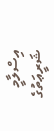އިސްލާމީ ޝަރީޢަތުގެ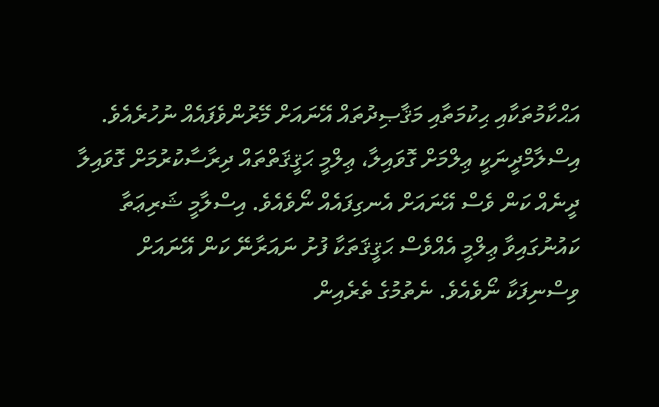އަޙްކާމުތަކާއި ޙިކުމަތާއި މަޤާޞިދުތައް އޭނައަށް މޭރުންވެފައެއް ނުހުރެއެވެ. އިސްލާމްދީނަކީ ޢިލްމަށް ގޮވައިލާ، ޢިލްމީ ޙަޤީޤަތްތައް ދިރާސާކުރުމަށް ގޮވައިލާ ދީނެއް ކަން ވެސް އޭނައަށް އެނގިފައެއް ނޯވެއެވެ. އިސްލާމީ ޝަރިޢަތާ ކައުނުގައިވާ ޢިލްމީ އެއްވެސް ޙަޤީޤަތަކާ ފުށު ނައަރާނޭ ކަން އޭނައަށް ވިސްނިފަކާ ނޯވެއެވެ. ނެތުމުގެ ތެރެއިން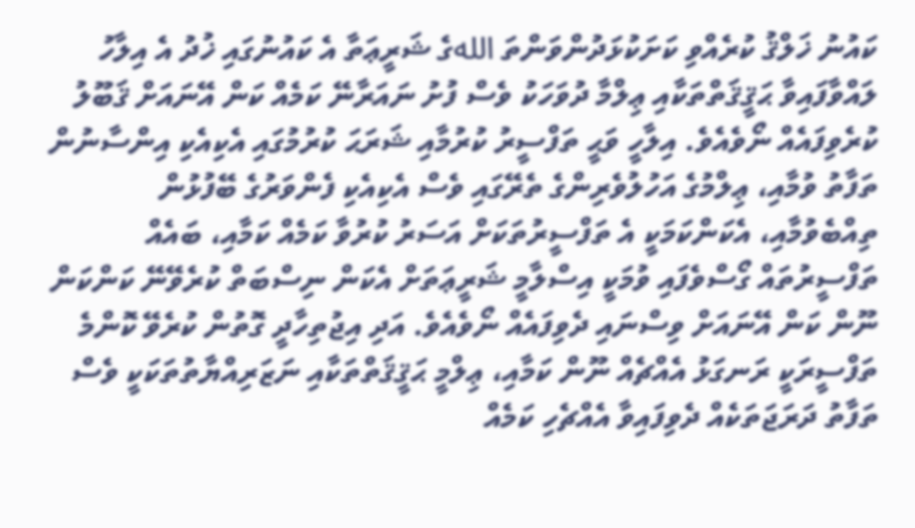ކައުނު ޚަލްޤު ކުރެއްވި ކަށަކުޅަދުންވަންތަ اللهގެ ޝަރީޢަތާ އެ ކައުނުގައި ޚުދު އެ އިލާހު ލައްވާފައިވާ ޙަޤީޤަތްތަކާއި ޢިލްމާ ދުވަހަކު ވެސް ފުށު ނައަރާނޭ ކަމެއް ކަން އޭނައަށް ޤަބޫލު ކުރެވިފައެއް ނޯވެއެވެ. އިލާހީ ވަޙީ ތަފްސީރު ކުރުމާއި ޝަރަޙަ ކުރުމުގައި އެކިއެކި އިންސާނުން ތަފާތު ވުމާއި، ޢިލްމުގެ އަހުލުވެރިންގެ ތެރޭގައި ވެސް އެކިއެކި ފެންވަރުގެ ބޭފުޅުން ތިއްބެވުމާއި، އެކަންކަމަކީ އެ ތަފްސީރުތަކަށް އަސަރު ކުރުވާ ކަމެއް ކަމާއި، ބައެއް ތަފްސީރުތައް ގޯސްވެފައި ވުމަކީ އިސްލާމީ ޝަރީޢަތަށް އެކަން ނިސްބަތް ކުރެވޭނޭ ކަންކަން ނޫން ކަން އޭނައަށް ވިސްނައި ދެވިފައެއް ނޯވެއެވެ. އަދި އިޖުތިހާދީ ގޮތުން ކުރެވޭ ކޮންމެ ތަފްސީރަކީ ރަނގަޅު އެއްޗެއް ނޫން ކަމާއި، ޢިލްމީ ޙަޤީޤަތްތަކާއި ނަޒަރިއްޔާތުތަކަކީ ވެސް ތަފާތު ދަރަޖަތަކެއް ދެވިފައިވާ އެއްޗެހި ކަމެއް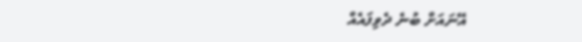އޭނައަށް ބުނެ ދެވިފައެއް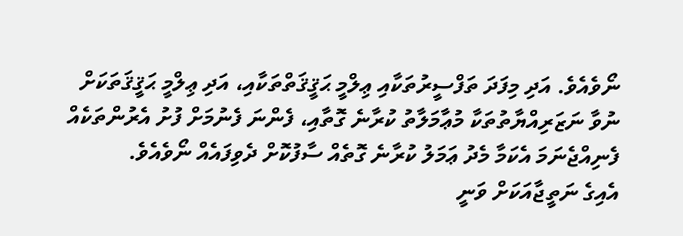ނޯވެއެވެ. އަދި މިފަދަ ތަފްސީރުތަކާއި ޢިލްމީ ޙަޤީޤަތްތަކާއި، އަދި ޢިލްމީ ޙަޤީޤަތަކަށް ނުވާ ނަޒަރިއްޔާތުތަކާ މުޢާމަލާތު ކުރާނެ ގޮތާއި، ފެންނަ ފެނުމަށް ފުށު އެރުންތަކެއް ފެނިއްޖެނަމަ އެކަމާ މެދު ޢަމަލު ކުރާނެ ގޮތެއް ސާފުކޮށް ދެވިފައެއް ނޯވެއެވެ.
އެއިގެ ނަތީޖާއަކަށް ވަނީ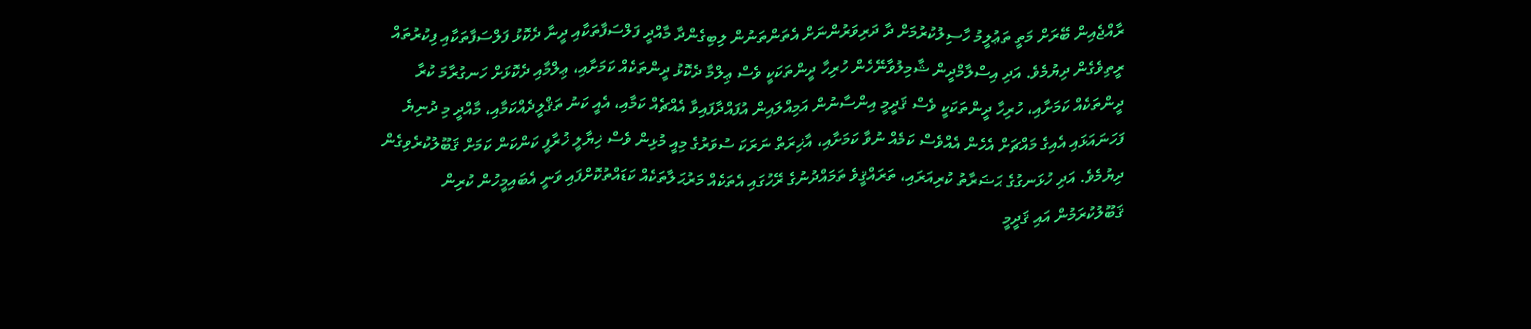ރާއްޖެއިން ބޭރަށް މަތީ ތަޢުލީމު ހާސިލުކުރުމަށް ދާ ދަރިވަރުންނަށް އެތަންތަނުން ލިބިގެންދާ މާއްދީ ފަލްސަފާތަކާއި ދީނާ ދެކޮޅު ފަލްސަފާތަކާއި ފިކުރުތައް ރީތިވެގެން ދިޔުމެވެ. އަދި އިސްލާމްދީން ޝާމިލުވާނޭހެން ހުރިހާ ދީންތަކަކީ ވެސް ޢިލްމާ ދެކޮޅު ދީންތަކެއް ކަމަށާއި، ޢިލްމާއި ދެކޮޅަށް ހަނގުރާމަ ކުރާ ދީންތަކެއް ކަމަށާއި، ހުރިހާ ދީންތަކަކީ ވެސް ޤަދީމީ އިންސާނުން އަމިއްލައިން އުފައްދާފައިވާ އެއްޗެއް ކަމާއި، އެއީ ކަނު ތަޤްލީދެއްކަމާއި، މާއްދީ މި ދުނިޔެ ފަހަނައަޅައި އެއިގެ މައްޗަށް އެހެން އެއްވެސް ކަމެއް ނުވާ ކަމަށާއި، އާޚިރަތް ނަރަކަ ސުވަރުގެ މިއީ މުޅިން ވެސް ޚިޔާލީ ޚުރާފީ ކަންކަން ކަމަށް ޤަބޫލުކުރެވިގެން ދިޔުމެވެ. އަދި ހުޅަނގުގެ ޙަޟަރާތު ކުރިއަރައި، ތަރައްޤީވެ ތަމައްދުނުގެ ރޭހުގައި އެތަކެއް މަރުޙަލާތަކެއް ކަޑައްތުކޮށްފައި ވަނީ އެބައިމީހުން ކުރިން ޤަބޫލުކުރަމުން އައި ޤަދީމީ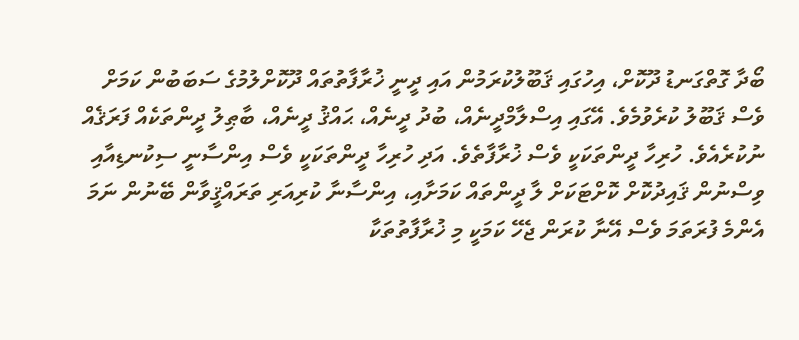ބޯދާ ގޮތްގަނޑު ދޫކޮށް، އިހުގައި ޤަބޫލުކުރަމުން އައި ދީނީ ޚުރާފާތުތައް ދޫކޮށްލުމުގެ ސަބަބުން ކަމަށް ވެސް ޤަބޫލު ކުރެވުމެވެ. އޭގައި އިސްލާމްދީނެއް، ބުދު ދީނެއް، ޙައްޤު ދީނެއް، ބާޠިލު ދީންތަކެއް ފަރަޤެއް ނުކުރެއެވެ. ހުރިހާ ދީންތަކަކީ ވެސް ޚުރާފާތެވެ. އަދި ހުރިހާ ދީންތަކަކީ ވެސް އިންސާނީ ސިކުނޑިއާއި ވިސްނުން ޤައިދުކޮށް ކޮށްޓަކަށް ލާ ދީންތައް ކަމަށާއި، އިންސާނާ ކުރިއަރި ތަރައްޤީވާން ބޭނުން ނަމަ އެންމެ ފުރަތަމަ ވެސް އޭނާ ކުރަން ޖެހޭ ކަމަކީ މި ޚުރާފާތުތަކާ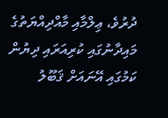ދުރުވެ، ޢިލްމާއި މާއްދިއްޔަތުގެ މައިދާނުގައި ކުރިއަރައި ދިޔުން ކަމުގައި އޭނައަށް ޤަބޫލު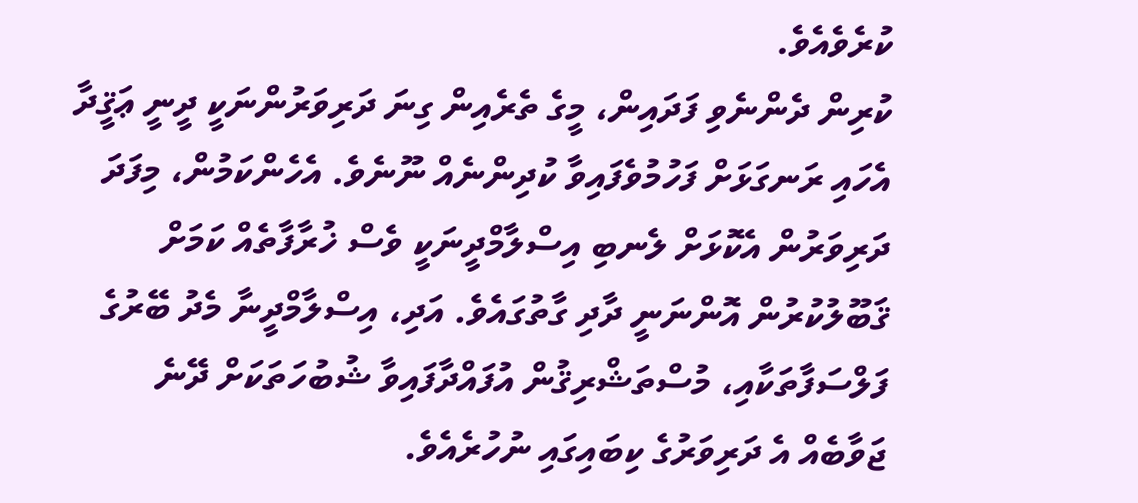ކުރެވެއެވެ.
ކުރިން ދެންނެވި ފަދައިން، މީގެ ތެރެއިން ގިނަ ދަރިވަރުންނަކީ ދީނީ ޢަޤީދާ އެހައި ރަނގަޅަށް ފަހުމުވެފައިވާ ކުދިންނެއް ނޫނެވެ. އެހެންކަމުން، މިފަދަ ދަރިވަރުން އެކޮޅަށް ލެނބި އިސްލާމްދީނަކީ ވެސް ޚުރާފާތެއް ކަމަށް ޤަބޫލުކުރުން އޮންނަނީ ދާދި ގާތުގައެވެ. އަދި، އިސްލާމްދީނާ މެދު ބޭރުގެ ފަލްސަފާތަކާއި، މުސްތަޝްރިޤުން އުފައްދާފައިވާ ޝުބުހަތަކަށް ދޭނެ ޖަވާބެއް އެ ދަރިވަރުގެ ކިބައިގައި ނުހުރެއެވެ.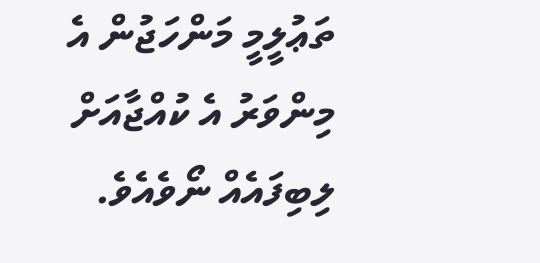ތަޢުލީމީ މަންހަޖުން އެ މިންވަރު އެ ކުއްޖާއަށް ލިބިފައެއް ނޯވެއެވެ.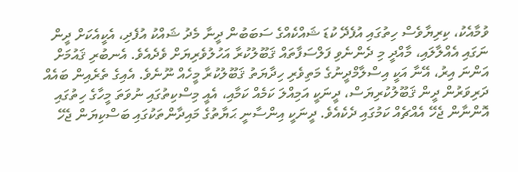ވުމާއެކު، ކިރިޔާވެސް ހިތުގައި އުފެދޭ ކުޑަ ޝައްކެއްގެ ސަބަބުން ދީނާ މެދު ޝައްކު އުފެދި، އެކީއެކަށް ދީން ނަގައި އެއްލާލައި، މާއްދީ މި ދެންނެވި ފަލްސަފާތައް ޤަބޫލުކުރާ އަހުލުވެރިޔަށް ވެދެއެވެ. އެނބުރި ޤައުމަށް އަންނަ އިރު، އޭނާ އަކީ އިސްލާމްދީނުގެ މަތިވެރި ހިދާޔަތު ޤަބޫލުކުރާ މީހެއް ނޫނެވެ. އެއިގެ ތެރެއިން ބައެއް ދަރިވަރުން ދީން ޤަބޫލުކުރިޔަސް، ދީނަކީ އަމިއްލަ ކަމެއް ކަމާއި، އެއީ މިސްކިތުގައި ނުވަތަ މީހާގެ ހިތުގައި އޮންނާން ޖެހޭ އެއްޗެއް ކަމުގައި ދެކެއެވެ. ދީނަކީ އިންސާނީ ޙަޔާތުގެ މައިދާންތަކުގައި ބަސްކިޔަން ޖެހޭ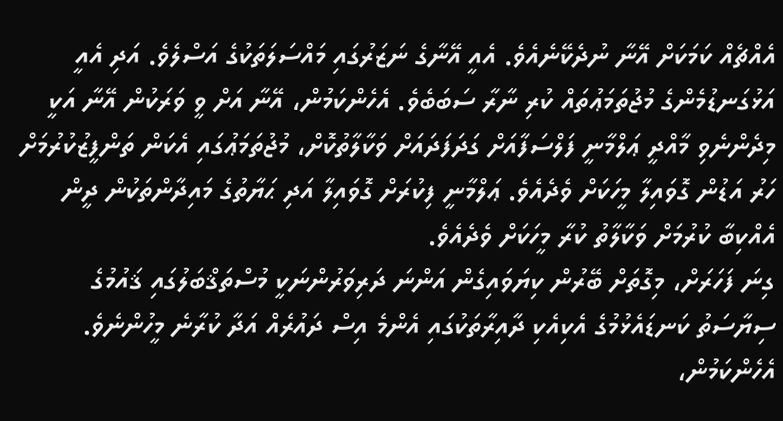އެއްޗެއް ކަމަކަށް އޭނާ ނުދެކޭނެއެވެ. އެއީ އޭނާގެ ނަޒަރުގައި މައްސަލަތަކުގެ އަސްލެވެ. އަދި އެއީ އަޅުގަނޑުމެންގެ މުޖުތަމަޢުތައް ކުރި ނާރާ ސަބަބެވެ. އެހެންކަމުން، އޭނާ އަށް ވީ ވަރަކުން އޭނާ އަކީ މިދެންނެވި މާއްދީ ޢަލްމާނީ ފަލްސަފާއަށް ގަދަފަދައަށް ވަކާލާތުކޮށް، މުޖުތަމަޢުގައި އެކަން ތަންފީޒުކުރުމަށް ހަރު އަޑުން ގޮވައިލާ މީހަކަށް ވެދެއެވެ. ޢަލްމާނީ ފިކުރަށް ގޮވައިލާ އަދި ޙަޔާތުގެ މައިދާންތަކުން ދީން އެއްކިބާ ކުރުމަށް ވަކާލާތު ކުރާ މީހަކަށް ވެދެއެވެ.
ގިނަ ފަހަރަށް، މިގޮތަށް ބޭރުން ކިޔަވައިގެން އަންނަ ދަރިވަރުންނަކީ މުސްތަޤްބަލުގައި ޤައުމުގެ ސިޔާސަތު ކަނޑައެޅުމުގެ އެކިއެކި ދާއިރާތަކުގައި އެންމެ އިސް ދައުރެއް އަދާ ކުރާނެ މީހުންނެވެ. އެހެންކަމުން،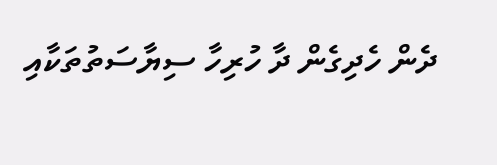ދެން ހެދިގެން ދާ ހުރިހާ ސިޔާސަތުތަކާއި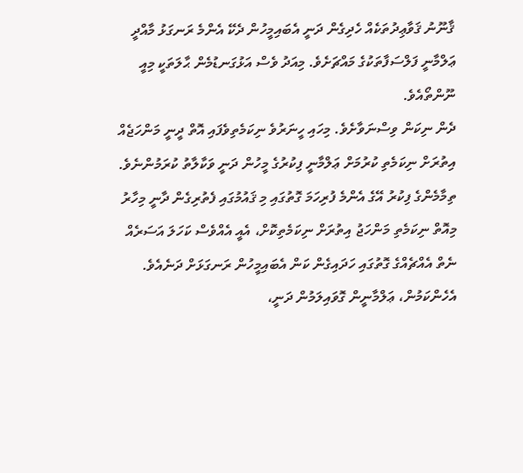ޤާނޫނު ޤަވާޢިދުތަކެއް ހެދިގެން ދަނީ އެބައިމީހުން ދެކޭ އެންމެ ރަނގަޅު މާއްދީ ޢަލްމާނީ ފަލްސަފާތަކުގެ މައްޗަށެވެ. މިއަދު ވެސް އަޅުގަނޑުމެން ޙާލަތަކީ މިއީ ނޫންތޯއެވެ.
ދެން ނިކަން ވިސްނަވާށެވެ. މިހައި ހީނަރުވެ ނިކަމެތިވެފައި އޮތް ދީނީ މަންހަޖެއް އިތުރަށް ނިކަމެތި ކުރުމަށް ޢަލްމާނީ ފިކުރުގެ މީހުން ދަނީ ވަކާލާތު ކުރަމުންނެވެ. ތިމާމެންގެ ފިކުރު އޭގެ އެންމެ ފުރިހަމަ ގޮތުގައި މި ޤައުމުގައި ފެތުރިގެން ދާނީ މިހާރު މިއޮތް ނިކަމެތި މަންހަޖު އިތުރަށް ނިކަމެތިކޮށް، އެއީ އެއްވެސް ކަހަލަ އަސަރެއް ނެތް އެއްޗެއްގެ ގޮތުގައި ހަދައިގެން ކަން އެބައިމީހުން ރަނގަޅަށް ދަނެއެވެ.
އެހެންކަމުން، ޢަލްމާނީން ގޮވައިލަމުން ދަނީ،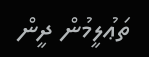ތަޢުލީމުން ދީން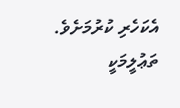އެކަހެރި ކުރުމަށެވެ. ތަޢުލީމަކީ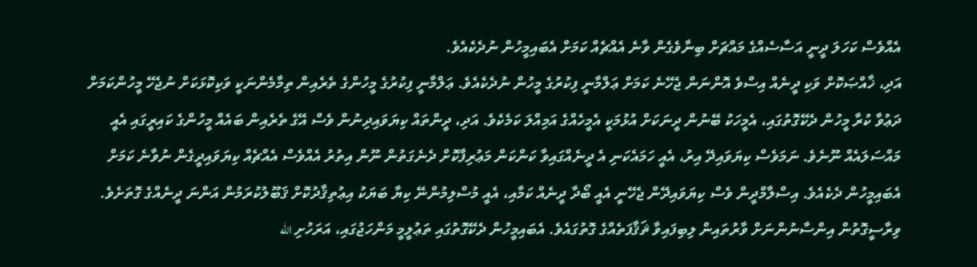އެއްވެސް ކަހަލަ ދީނީ އަސާސެއްގެ މައްޗަށް ބިނާވެގެން ވާނެ އެއްޗެއް ކަމަށް އެބައިމީހުން ނުދެކެއެވެ.
އަދި، ޚާއްޞަކޮށް ވަކި ދީނެއް އިސްވެ އޮންނަން ޖެހޭނެ ކަމަށް ޢަލްމާނީ ފިކުރުގެ މީހުން ނުދެކެއެވެ. ޢަލްމާނީ ފިކުރުގެ މީހުންގެ ތެރެއިން ތިމާމެންނަކީ ވަކިކޮޅަކަށް ނުޖެހޭ މީހުންކަމަށް ދަޢުވާ ކުރާ މީހުން ދެކޭގޮތުގައި، އެމީހަކު ބޭނުން ދީނަކަށް އުޅުމަކީ އެމީހެއްގެ އަމިއްލަ ކަމެކެވެ. އަދި، ދީންތައް ކިޔަވައިދިނުން ވެސް އޭގެ ތެރެއިން ބައެއް މީހުންގެ ކައިރީގައި އެއީ މައްސަލައެއް ނޫނެވެ. ނަމަވެސް ކިޔަވައިދޭ އިރު، އެއީ ހަމައެކަނި އެ ދީނެއްގައިވާ ކަންކަން މަޢުރިފާކޮށް ދެނެގަތުން ނޫން އިތުރު އެއްވެސް އެއްޗެއް ކިޔަވައިދީގެން ނުވާނެ ކަމަށް އެބައިމީހުން ދެކެއެވެ. އިސްލާމްދީން ވެސް ކިޔަވައިދޭން ޖެހޭނީ އެއީ ބޯދާ ދީނެއް ކަމާއި، އެއީ މުސްލިމުންނޭ ކިޔާ ބަޔަކު އިޢުތިޤާދުކޮށް ޤަބޫލުކުރަމުން އަންނަ ދީނެއްގެ ގޮތަށެވެ. ވިރާސީގޮތުން އިންސާނުންނަށް ވާރުތައިން ލިބިފައިވާ ޘަޤާފަތެއްގެ ގޮތުގައެވެ. އެބައިމީހުން ދެކޭގޮތުގައި ތަޢުލީމީ މަންހަޖުގައި، އަރަހުށި الله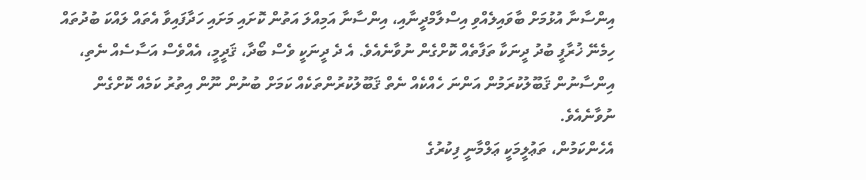އިންސާނާ އުޅުމަށް ބާވައިލެއްވި އިސްލާމްދީނާއި، އިންސާނާ އަމިއްލަ އަތުން ކޮށައި މަށައި ހަދާފައިވާ އެތައް ލައްކަ ބުދުތައް ހިމެނޭ ޚުރާފީ ބުދު ދީނަކާ ތަފާތެއް ކޮށްގެން ނުވާނެއެވެ. އެ ދެ ދީނަކީ ވެސް ބޯދާ، ޤަދީމީ، އެއްވެސް އަސާސެއް ނެތި، އިންސާނުން ޤަބޫލުކުރަމުން އަންނަ ހެއްކެއް ނެތް ޤަބޫލުކުރުންތަކެއް ކަމަށް ބުނުން ނޫން އިތުރު ކަމެއް ކޮށްގެން ނުވާނެއެވެ.
އެހެންކަމުން، ތަޢުލީމަކީ ޢަލްމާނީ ފިކުރުގެ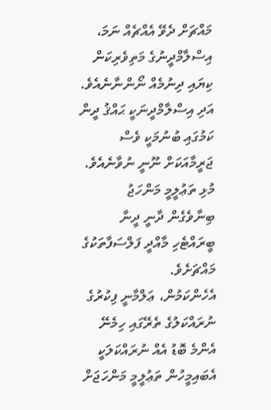މައްޗަށް ދެވޭ އެއްޗެއް ނަމަ، އިސްލާމްދީނުގެ މަތިވެރިކަން ކިޔައި ދިނުމެއް ނޯންނާނެއެވެ. އަދި އިސްލާމްދީނަކީ ޙައްޤު ދީން ކަމުގައި ބުނުމަކީ ވެސް ޖަރީމާއަކަށް ނޫނީ ނުވާނެއެވެ. މުޅި ތަޢުލީމީ މަންހަޖު ބިނާވެގެން ދާނީ ދީނާ ބީރައްޓެހި މާއްދީ ފަލްސަފާތަކުގެ މައްޗަށެވެ.
އެހެންކަމުން، ޢަލްމާނީ ފިކުރުގެ ނުރައްކަލުގެ ތެރޭގައި ހިމެނޭ އެންމެ ބޮޑު އެއް ނުރައްކަލަކީ އެބައިމީހުން ތަޢުލީމީ މަންހަޖަށް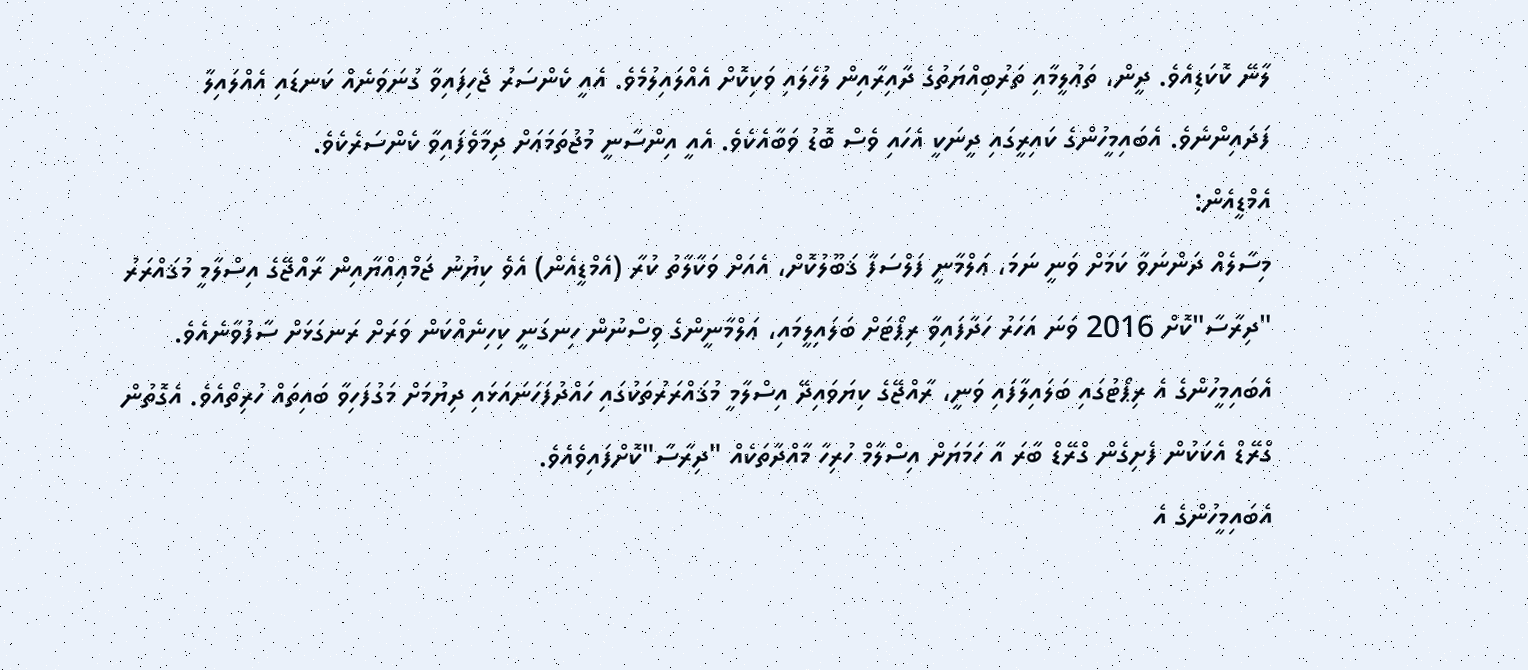ލާނޭ ކޮކަޑިއެވެ. ދީން، ތަޢުލީމާއި ތަރުބިއްޔަތުގެ ދާއިރާއިން ލުހެލައި ވަކިކޮށް އެއްލައިލުމެވެ. އެއީ ކެންސަރު ޖެހިފައިވާ ގުނަވަނެއް ކަނޑައި އެއްލައިލާ ފަދައިންނެވެ. އެބައިމީހުންގެ ކައިރީގައި ދީނަކީ އެހައި ވެސް ބޮޑު ވަބާއެކެވެ. އެއީ އިންސާނީ މުޖުތަމަޢަށް ދިމާވެފައިވާ ކެންސަރެކެވެ.
އެމްޑީއެން:
މިސާލެއް ދަންނަވާ ކަމަށް ވަނީ ނަމަ، ޢަލްމާނީ ފަލްސަފާ ޤަބޫލުކޮށް، އެއަށް ވަކާލާތު ކުރާ (އެމްޑީއެން) އެވެ ކިޔުނު ޖަމްޢިއްޔާއިން ރާއްޖޭގެ އިސްލާމީ މުޤައްރަރު "ދިރާސާ"ކޮށް 2016 ވަނަ އަހަރު ހަދާފައިވާ ރިޕޯޓަށް ބަލައިލީމައި، ޢަލްމާނީންގެ ވިސްނުން ހިނގަނީ ކިހިނެއްކަން ވަރަށް ރަނގަޅަށް ސާފުވާނެއެވެ.
އެބައިމީހުންގެ އެ ރިޕޯޓުގައި ބަލައިލާފައި ވަނީ، ރާއްޖޭގެ ކިޔަވައިދޭ އިސްލާމީ މުޤައްރަރުތަކުގައި ހައްދުފަހަނައަޅައި ދިޔުމަށް މަގުފަހިވާ ބައިތައް ހުރިތޯއެވެ. އެގޮތުން ގްރޭޑް އެކަކުން ފެށިގެން ގްރޭޑް ބާރަ އާ ހަމަޔަށް އިސްލާމް ހުރިހާ މާއްދާތަކެއް "ދިރާސާ"ކޮށްފައިވެއެވެ.
އެބައިމީހުންގެ އެ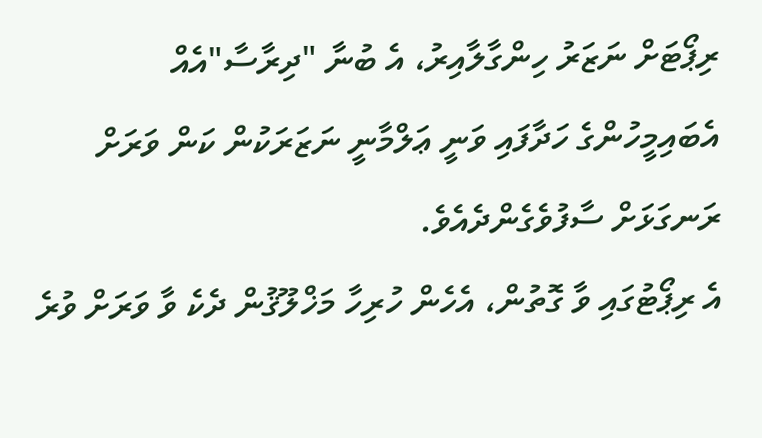ރިޕޯޓަށް ނަޒަރު ހިންގާލާއިރު، އެ ބުނާ "ދިރާސާ"އެއް އެބައިމީހުންގެ ހަދާފައި ވަނީ ޢަލްމާނީ ނަޒަރަކުން ކަން ވަރަށް ރަނގަޅަށް ސާފުވެގެންދެއެވެ.
އެ ރިޕޯޓުގައި ވާ ގޮތުން، އެހެން ހުރިހާ މަޚްލޫޤުން ދެކެ ވާ ވަރަށް ވުރެ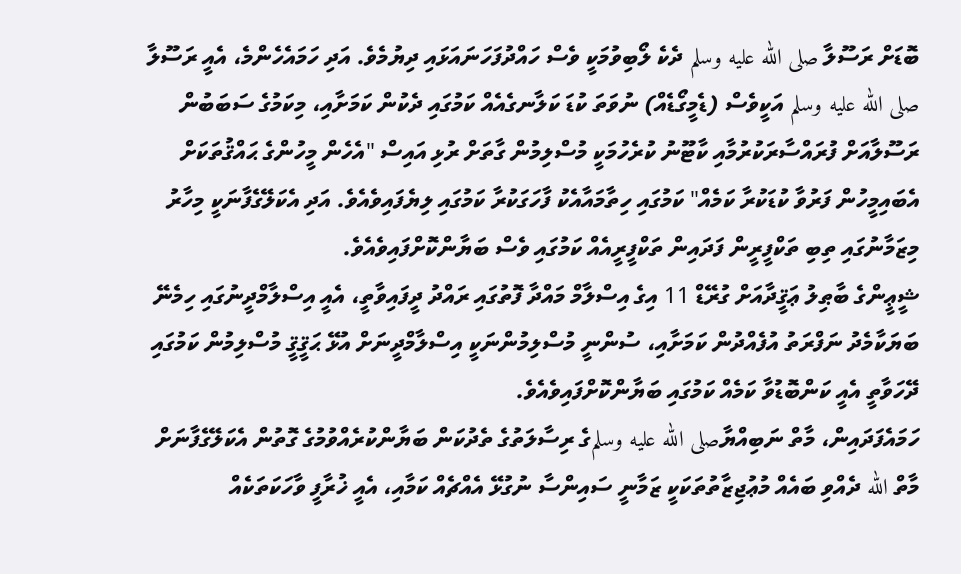ބޮޑަށް ރަސޫލާ صلى الله عليه وسلم ދެކެ ލޯބިވުމަކީ ވެސް ހައްދުފަހަނައަޅައި ދިޔުމެވެ. އަދި ހަމައެހެންމެ، އެއީ ރަސޫލާ صلى الله عليه وسلم އަކީވެސް (ޑެމީގޯޑެއް) ނުވަތަ ކުޑަ ކަލާނގެއެއް ކަމުގައި ދެކުން ކަމަށާއި، މިކަމުގެ ސަބަބުން ރަސޫލާއަށް ފުރައްސާރަކުރުމާއި ކާޓޫނު ކުރެހުމަކީ މުސްލިމުން ގާތަށް ރުޅި އައިސް "އެހެން މީހުންގެ ޙައްޤުތަކަށް އެބައިމީހުން ފަރުވާ ކުޑަކުރާ ކަމެއް" ކަމުގައި ހިތާމައާއެކު ފާހަގަކުރާ ކަމުގައި ލިޔެފައިވެއެވެ. އަދި އެކަލޭގެފާނަކީ މިހާރު މިޒަމާނުގައި ތިބި ތަކްފީރީން ފަދައިން ތަކްފީރީއެއް ކަމުގައި ވެސް ބަޔާންކޮށްފައިވެއެވެ.
ޝީޢީންގެ ބާޠިލު ޢަޤީދާއަށް ގުރޭޑް 11 އިގެ އިސްލާމް މައްދާ ފޮތުގައި ރައްދު ދީފައިވާތީ، އެއީ އިސްލާމްދީނުގައި ހިމެނޭ ބަޔަކާމެދު ނަފްރަތު އުފެއްދުން ކަމަށާއި، ސުންނީ މުސްލިމުންނަކީ އިސްލާމްދީނަށް އުޅޭ ޙަޤީޤީ މުސްލިމުން ކަމުގައި ދޭހަވާތީ އެއީ ކަންބޮޑުވާ ކަމެއް ކަމުގައި ބަޔާންކޮށްފައިވެއެވެ.
ހަމައެފަދައިން، މާތް ނަބިއްޔާصلى الله عليه وسلمގެ ރިސާލަތުގެ ތެދުކަން ބަޔާންކުރެއްވުމުގެ ގޮތުން އެކަލޭގެފާނަށް މާތް الله ދެއްވި ބައެއް މުޢުޖިޒާތުތަކަކީ ޒަމާނީ ސައިންސާ ނުގުޅޭ އެއްޗެއް ކަމާއި، އެއީ ޚުރާފީ ވާހަކަތަކެއް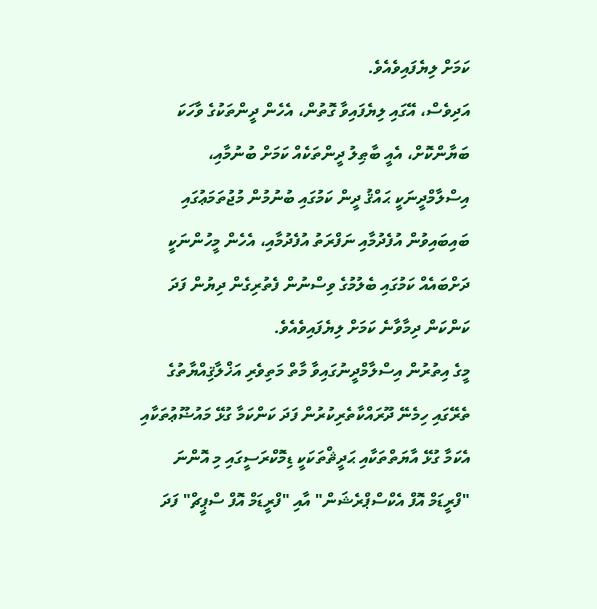ކަމަށް ލިޔެފައިވެއެވެ.
އަދިވެސް، އޭގައި ލިޔެފައިވާ ގޮތުން، އެހެން ދީންތަކުގެ ވާހަކަ ބަޔާންކޮށް، އެއީ ބާޠިލު ދީންތަކެއް ކަމަށް ބުނުމާއި، އިސްލާމްދީނަކީ ޙައްޤު ދީން ކަމުގައި ބުނުމުން މުޖުތަމަޢުގައި ބައިބައިވުން އުފެދުމާއި ނަފްރަތު އުފެދުމާއި، އެހެން މީހުންނަކީ ދަށްބައެއް ކަމުގައި ބެލުމުގެ ވިސްނުން ފެތުރިގެން ދިޔުން ފަދަ ކަންކަން ދިމާވާނެ ކަމަށް ލިޔެފައިވެއެވެ.
މީގެ އިތުރުން އިސްލާމްދީނުގައިވާ މާތް މަތިވެރި އަޚްލާޤިއްޔާތުގެ ތެރޭގައި ހިމެނޭ ދޫރައްކާތެރިކުރުން ފަދަ ކަންކަމާ ގުޅޭ މައުޟޫޢުތަކާއި އެކަމާ ގުޅޭ އާޔަތްތަކާއި ޙަދީޘްތަކަކީ ޑިމޮކްރަސީގައި މި އޮންނަ "ފްރީޑަމް އޮފް އެކްސްޕްރެޝަން" އާއި "ފްރީޑަމް އޮފް ސްޕީޗް" ފަދަ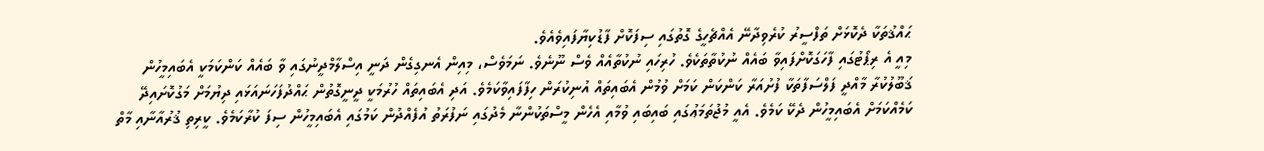ޙައްޤުތަކާ ދެކޮޅަށް ތަފްސީރު ކުރެވިދާނޭ އެއްޗެހީގެ ގޮތުގައި ސިފަކޮށް ފާޑުކިޔާފައިވެއެވެ.
މިއީ އެ ރިޕޯޓުގައި ފާހަގަކޮށްފައިވާ ބައެއް ނުކުތާތަކެވެ. ހުރިހައި ނުކުތާއެއް ވެސް ނޫނެވެ. ނަމަވެސް، މިއިން އެނގިގެން ދަނީ އިސްލާމްދީނުގައި ވާ ބައެއް ކަންކަމަކީ އެބައިމީހުން ޤަބޫލުކުރާ މާއްދީ ފަލްސަފާތަކާ ފުށުއަރާ ކަންކަން ކަމަށް ވުމުން އެބައިތައް އުނިކުރަން ހިފާފައިވާކަމެވެ. އަދި އެބައިތައް ހުރުމަކީ ދީނީގޮތުން ޙައްދުފަހަނައަޅައި ދިޔުމަށް މަގުކޮށައިދޭ ކަމެއްކަމަށް އެބައިމީހުން ދެކޭ ކަމެވެ. އެއީ މުޖުތަމަޢުގައި ބައިބައި ވުމާއި އެހެން މީސްތަކުންނާ މެދުގައި ނަފުރަތު އުފެއްދުން ކަމުގައި އެބައިމީހުން ސިފަ ކުރާކަމެވެ. ކީރިތި ޤުރުއާނާއި މާތް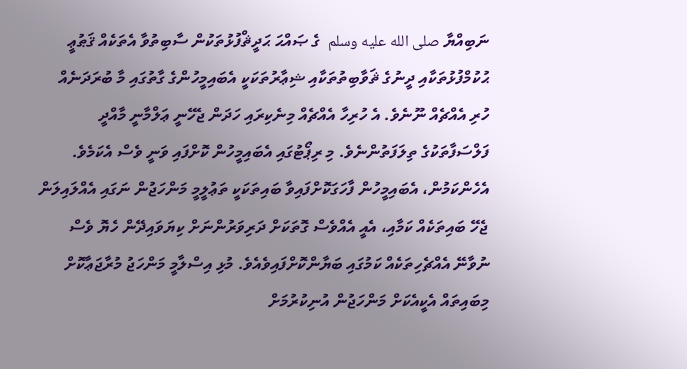ނަބިއްޔާ صلى الله عليه وسلم  ގެ ޞައްޙަ ޙަދީޘްފުޅުތަކުން ސާބިތުވާ އެތަކެއް ޤަޠުޢީ ޙުކުމްފުޅުތަކާއި ދީނުގެ ޘަވާބިތުތަކާއި ޝިޢާރުތަކަކީ އެބައިމީހުންގެ ގާތުގައި މާ ބުރަދަނެއް ހުރި އެއްޗެއް ނޫނެވެ. އެ ހުރިހާ އެއްޗެއް މިނެކިރައި ހަދަން ޖެހޭނީ ޢަލްމާނީ މާއްދީ ފަލްސަފާތަކުގެ ތިލަފަތުންނެވެ. މި ރިޕޯޓުގައި އެބައިމީހުން ކޮށްފައި ވަނީ ވެސް އެކަމެވެ.
އެހެންކަމުން، އެބައިމީހުން ފާހަގަކޮށްފައިވާ ބައިތަކަކީ ތަޢުލީމީ މަންހަޖުން ނަގައި އެއްލައިލަން ޖެހޭ ބައިތަކެއް ކަމާއި، އެއީ އެއްވެސް ގޮތަކަށް ދަރިވަރުންނަށް ކިޔަވައިދޭން ހެޔޮ ވެސް ނުވާނޭ އެއްޗެހިތަކެއް ކަމުގައި ބަޔާންކޮށްފައިވެއެވެ. މުޅި އިސްލާމީ މަންހަޖު މުރާޖަޢާކޮށް މިބައިތައް އެކީއެކަށް މަންހަޖުން އުނިކުރުމަށް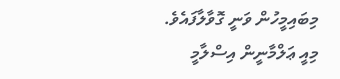މިބައިމީހުން ވަނީ ގޮވާލާފައެވެ.
މިއީ ޢަލްމާނީން އިސްލާމީ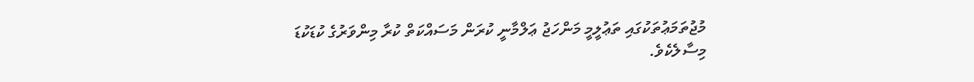މުޖުތަމަޢުތަކުގައި ތަޢުލީމީ މަންހަޖު ޢަލްމާނީ ކުރަން މަސައްކަތް ކުރާ މިންވަރުގެ ކުޑަކުޑަ މިސާލެކެވެ.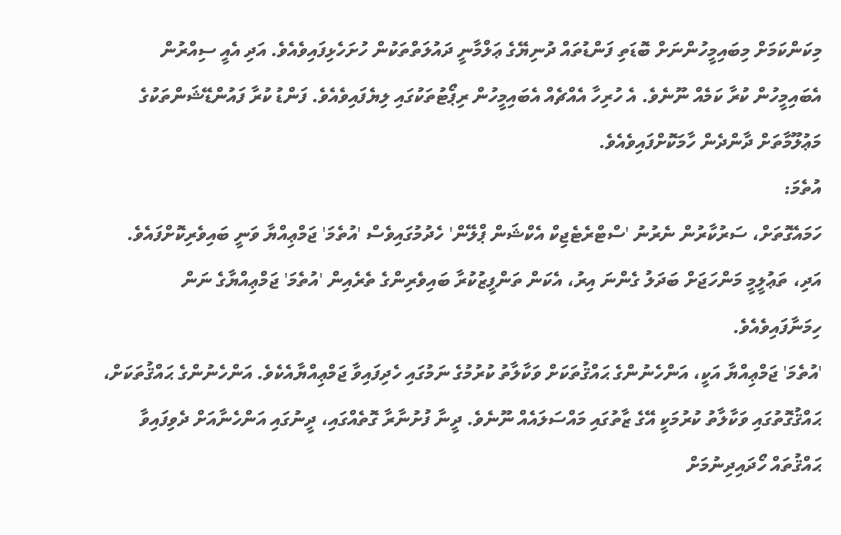މިކަންކަމަށް މިބައިމީހުންނަށް ބޮޑަތި ފަންޑުތައް ދުނިޔޭގެ ޢަލްމާނީ ދައުލަތްތަކުން ހުށަހެޅިފައިވެއެވެ. އަދި އެއީ ސިއްރުން އެބައިމީހުން ކުރާ ކަމެއް ނޫނެވެ. އެ ހުރިހާ އެއްޗެއް އެބައިމީހުން ރިޕޯޓުތަކުގައި ލިޔެފައިވެއެވެ. ފަންޑު ކުރާ ފައުންޑޭޝަންތަކުގެ މަޢުލޫމާތަށް ދާންދެން ހާމަކޮށްފައިވެއެވެ.
އުތެމަ:
ހަމައެގޮތަށް، ސަރުކާރުން ނެރުނު 'ސްޓްރެޓެޖިކް އެކްޝަން ޕްލޭން' ހެދުމުގައިވެސް 'އުތެމަ' ޖަމްޢިއްޔާ ވަނީ ބައިވެރިކޮށްފައެވެ. އަދި، ތަޢުލީމީ މަންހަޖަށް ބަދަލު ގެންނަ އިރު، އެކަން ތަންފީޒުކުރާ ބައިވެރިންގެ ތެރެއިން 'އުތެމަ' ޖަމްޢިއްޔާގެ ނަން ހިމަނާފައިވެއެވެ.
'އުތެމަ' ޖަމްޢިއްޔާ އަކީ، އަންހެނުންގެ ޙައްޤުތަކަށް ވަކާލާތު ކުރުމުގެ ނަމުގައި ހެދިފައިވާ ޖަމްޢިއްޔާއެކެވެ. އަންހެނުންގެ ޙައްޤުތަކަށް، ޙައްޤުގޮތުގައި ވަކާލާތު ކުރުމަކީ އޭގެ ޒާތުގައި މައްސަލައެއް ނޫނެވެ. ދީނާ ފުށުނާރާ ގޮތެއްގައި، ދީނުގައި އަންހެނާއަށް ދެވިފައިވާ ޙައްޤުތައް ހޯދައިދިނުމަށް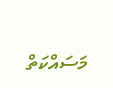މަސައްކަތް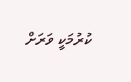ކުރުމަކީ ވަރަށް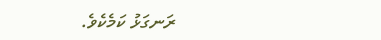ރަނގަޅު ކަމެކެވެ.